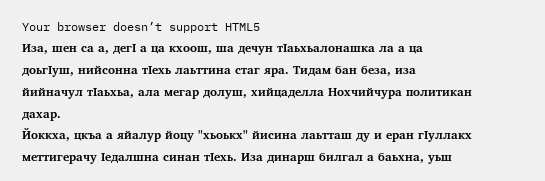Your browser doesn’t support HTML5
Иза, шен са а, дегI а ца кхоош, ша дечун тIаьхьалонашка ла а ца доьгIуш, нийсонна тIехь лаьттина стаг яра. Тидам бан беза, иза йийначул тIаьхьа, ала мегар долуш, хийцаделла Нохчийчура политикан дахар.
Йоккха, цкъа а яйалур йоцу "хьоькх" йисина лаьтташ ду и еран гIуллакх меттигерачу Iедалшна синан тIехь. Иза динарш билгал а баьхна, уьш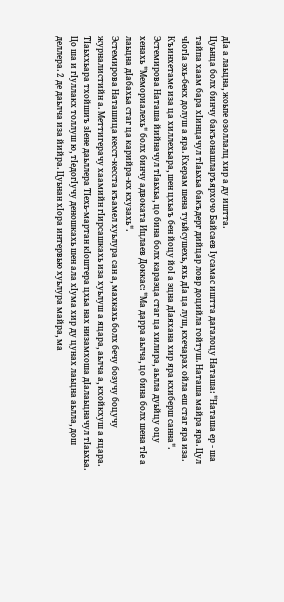дIа а лаьцна, жоьпе озоллалц хир а ду иштта.
Цуьнца болх бинчу бакъонашларъярхочо Байсаев Iусамас иштта дагалоцу Наташа: "Наташа ер - ша тайпа хаам бара хIинцачул тIаьхьа бакъдерг дийцар ловр доцийла гойтуш. Наташа майра яра. Цул чIогIа эхь-бекх долуш а яра. Кхерам шена туьйсушехь, яхь дIа ца луш, кхечарах ойла еш стаг яра иза. Къинхетаме иза ца хиллехьара, шен цхьаъ бен йоцу йоI а эцна дIаяхана хир яра кхиберш санна".
Эстемирова Наташа йийначул тIаьхьа, цо бина болх караэца стаг ца хилира, аьлла дуьйцу оцу хенахь "Мемориалехь" болх бинчу адвоката Ицлаев Доккас: "Ма дарра аьлча, цо бина болх шена тIе а лаьцна дIабахьа стаг ца карийра-кх кхузахь".
Эстемирова Наташица кесст-кесста къамел хуьлура сан а, махкахь болх бечу бозучу боцучу журналистийн а. Меттигерачу хаамийн гIирсашкахь иза хуьлуш а яцара, аьлча а, кхойкхуш а яцара.
ТIаьххьара тхойшиъ зIене даьллера ТIехь-мартан кIоштера цхьа нах низамхоша дIалаьцначул тIаьхьа. Цо ша и гIуллакх толлуш ю, тIедогIучу деношкахь шен ала хIума хир ду цунах лаьцна аьлла, дош деллера. 2 де даьлча иза йийра. Цуьнан хIора интервью хуьлура майра, ма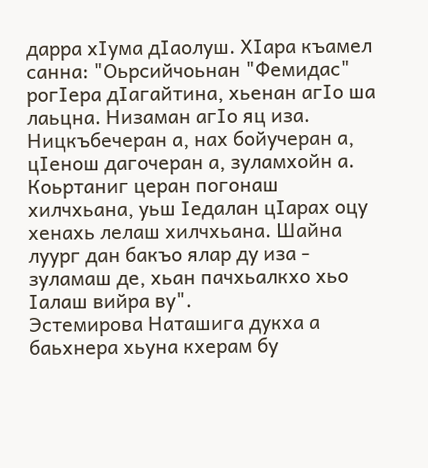дарра хIума дIаолуш. ХIара къамел санна: "Оьрсийчоьнан "Фемидас" рогIера дIагайтина, хьенан агIо ша лаьцна. Низаман агIо яц иза. Ницкъбечеран а, нах бойучеран а, цIенош дагочеран а, зуламхойн а. Коьртаниг церан погонаш хилчхьана, уьш Iедалан цIарах оцу хенахь лелаш хилчхьана. Шайна луург дан бакъо ялар ду иза - зуламаш де, хьан пачхьалкхо хьо Iалаш вийра ву".
Эстемирова Наташига дукха а баьхнера хьуна кхерам бу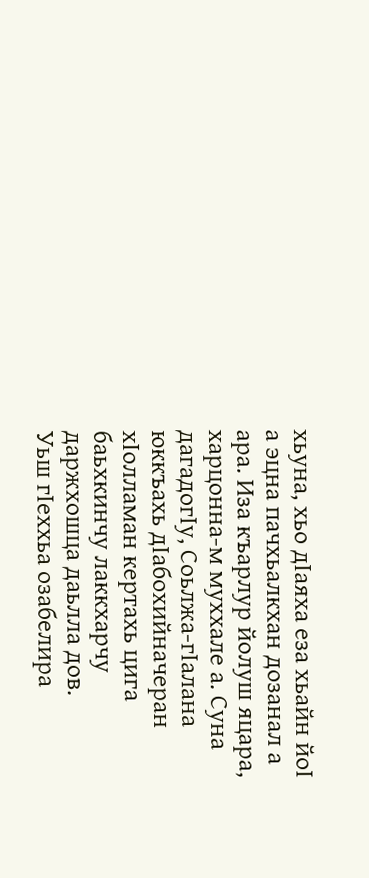хьуна, хьо дIаяха еза хьайн йоI а эцна пачхьалкхан дозанал а ара. Иза къарлур йолуш яцара, харцонна-м муххале а. Суна дагадогIу, Соьлжа-гIалана юккъахь дIабохийначеран хIолламан кертахь цига баьхкинчу лаккхарчу даржхошца даьлла дов.
Уьш гIеххьа озабелира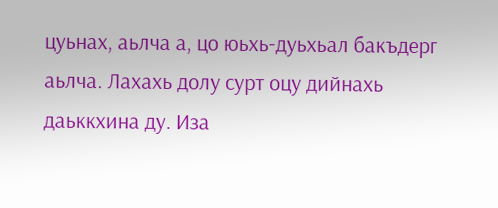цуьнах, аьлча а, цо юьхь-дуьхьал бакъдерг аьлча. Лахахь долу сурт оцу дийнахь даьккхина ду. Иза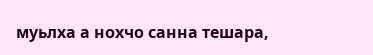муьлха а нохчо санна тешара,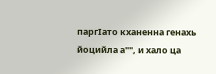паргIато кханенна генахь йоцийла а"", и хало ца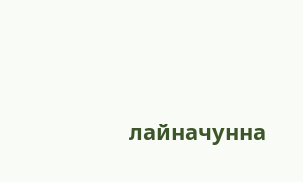лайначунна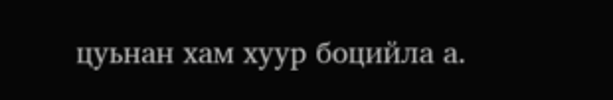цуьнан хам хуур боцийла а.